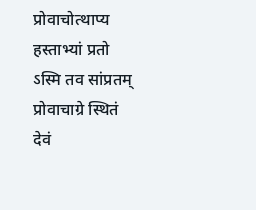प्रोवाचोत्थाप्य हस्ताभ्यां प्रतो ऽस्मि तव सांप्रतम्
प्रोवाचाग्रे स्थितं देवं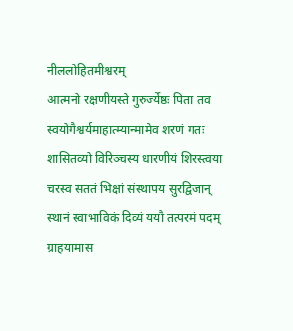नीललोहितमीश्वरम्
आत्मनो रक्षणीयस्ते गुरुर्ज्येष्ठः पिता तव
स्वयोगैश्वर्यमाहात्म्यान्मामेव शरणं गतः
शासितव्यो विरिञ्चस्य धारणीयं शिरस्त्वया
चरस्व सततं भिक्षां संस्थापय सुरद्विजान्
स्थानं स्वाभाविकं दिव्यं ययौ तत्परमं पदम्
ग्राहयामास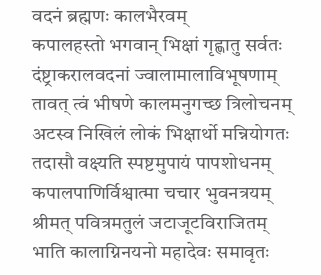वदनं ब्रह्मणः कालभैरवम्
कपालहस्तो भगवान् भिक्षां गृह्णातु सर्वतः
दंष्ट्राकरालवदनां ज्वालामालाविभूषणाम्
तावत् त्वं भीषणे कालमनुगच्छ त्रिलोचनम्
अटस्व निखिलं लोकं भिक्षार्थो मन्नियोगतः
तदासौ वक्ष्यति स्पष्टमुपायं पापशोधनम्
कपालपाणिर्विश्वात्मा चचार भुवनत्रयम्
श्रीमत् पवित्रमतुलं जटाजूटविराजितम्
भाति कालाग्निनयनो महादेवः समावृतः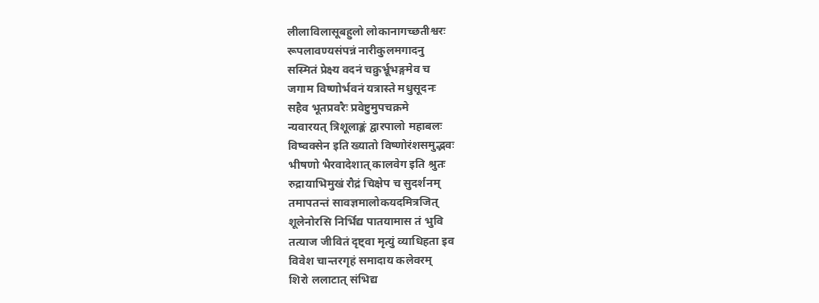लीलाविलासूबहुलो लोकानागच्छतीश्वरः
रूपलावण्यसंपन्नं नारीकुलमगादनु
सस्मितं प्रेक्ष्य वदनं चक्रुर्भ्रूभङ्गमेव च
जगाम विष्णोर्भवनं यत्रास्ते मधुसूदनः
सहैव भूतप्रवरैः प्रवेष्टुमुपचक्रमे
न्यवारयत् त्रिशूलाङ्कं द्वारपालो महाबलः
विष्वक्सेन इति ख्यातो विष्णोरंशसमुद्भवः
भीषणो भैरवादेशात् कालवेग इति श्रुतः
रुद्रायाभिमुखं रौद्रं चिक्षेप च सुदर्शनम्
तमापतन्तं सावज्ञमालोकयदमित्रजित्
शूलेनोरसि निर्भिद्य पातयामास तं भुवि
तत्याज जीवितं दृष्ट्वा मृत्युं व्याधिहता इव
विवेश चान्तरगृहं समादाय कलेवरम्
शिरो ललाटात् संभिद्य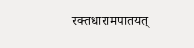रक्तधारामपातयत्